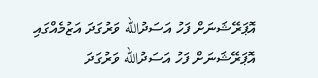އޮޕަރޭޝަނަށް ފަހު އަސަދުالله ވަރުގަދަ އަޒުމެއްގައި
އޮޕަރޭޝަނަށް ފަހު އަސަދުالله ވަރުގަދަ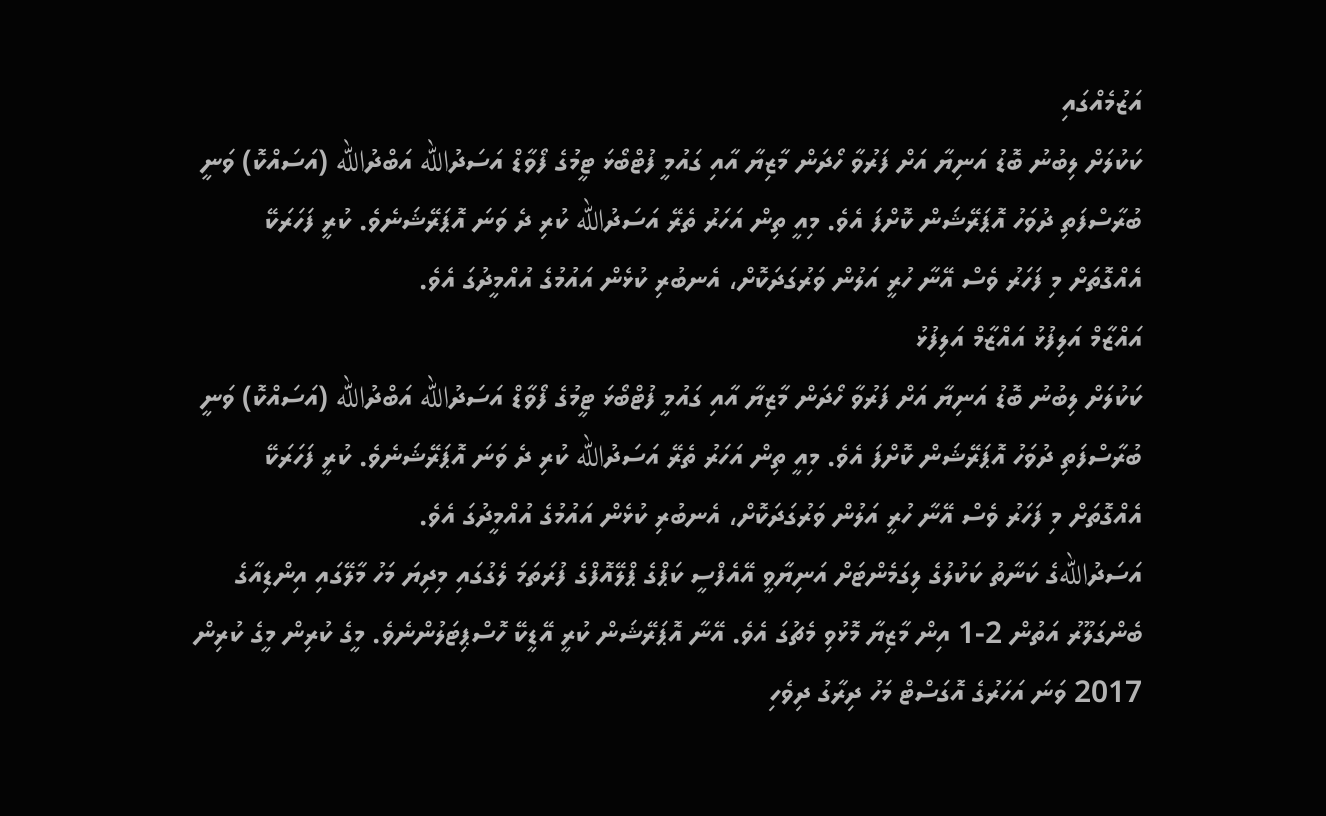އަޒުމެއްގައި
ކަކުލަށް ލިބުނު ބޮޑު އަނިޔާ އަށް ފަރުވާ ހޯދަން މާޒިޔާ އާއި ގައުމީ ފުޓްބޯޅަ ޓީމުގެ ފޯވާޑް އަސަދުالله އަބްދުالله (އަސައްކޮ) ވަނީ ބުރާސްފަތި ދުވަހު އޮޕަރޭޝަން ކޮށްފަ އެވެ. މިއީ ތިން އަހަރު ތެރޭ އަސަދުالله ކުރި ދެ ވަނަ އޮޕަރޭޝަނެވެ. ކުރީ ފަހަރަކޭ އެއްގޮތަށް މި ފަހަރު ވެސް އޭނާ ހުރީ އަލުން ވަރުގަދަކޮށް، އެނބުރި ކުޅެން އައުމުގެ އުއްމީދުގަ އެވެ.
އައްޒާމް އަލިފުޅު އައްޒާމް އަލިފުޅު
ކަކުލަށް ލިބުނު ބޮޑު އަނިޔާ އަށް ފަރުވާ ހޯދަން މާޒިޔާ އާއި ގައުމީ ފުޓްބޯޅަ ޓީމުގެ ފޯވާޑް އަސަދުالله އަބްދުالله (އަސައްކޮ) ވަނީ ބުރާސްފަތި ދުވަހު އޮޕަރޭޝަން ކޮށްފަ އެވެ. މިއީ ތިން އަހަރު ތެރޭ އަސަދުالله ކުރި ދެ ވަނަ އޮޕަރޭޝަނެވެ. ކުރީ ފަހަރަކޭ އެއްގޮތަށް މި ފަހަރު ވެސް އޭނާ ހުރީ އަލުން ވަރުގަދަކޮށް، އެނބުރި ކުޅެން އައުމުގެ އުއްމީދުގަ އެވެ.
އަސަދުاللهގެ ކަނާތު ކަކުލުގެ ލިގަމެންޓަށް އަނިޔާވީ އޭއެފްސީ ކަޕްގެ ޕްލޭއޮފްގެ ފުރަތަމަ ލެގުގައި މިދިޔަ މަހު މާލޭގައި އިންޑިއާގެ ބެންގަލޫރު އަތުން 2-1 އިން މާޒިޔާ މޮޅުވި މެޗުގަ އެވެ. އޭނާ އޮޕަރޭޝަން ކުރީ އޭޑީކޭ ހޮސްޕިޓަލުންނެވެ. މީގެ ކުރިން މީގެ ކުރިން 2017 ވަނަ އަހަރުގެ އޮގަސްޓް މަހު ދިރާގު ދިވެހި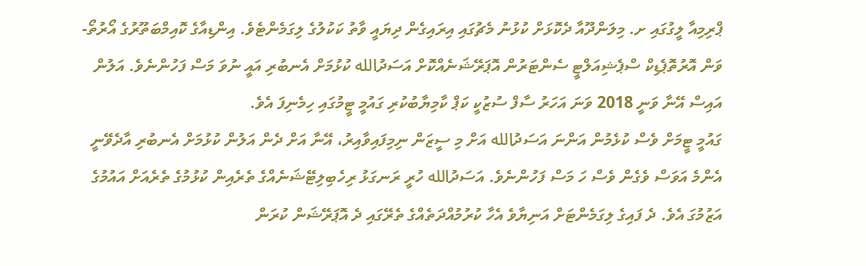ޕްރިމިއާ ލީގުގައި ށ. މިލަންދޫއާ ދެކޮޅަށް ކުޅުނު މެޗުގައި އިރައިގެން ދިޔައީ ވާތު ކަކުލުގެ ލިގަމެންޓެވެ. އިންޑިއާގެ ކޮއިމްބަތޫރުގެ އޯރުތޯ-ވަން އޮރުތޮޕެޑިކް ސްޕެޝިއަލްޓީ ސެންޓަރުން އޮޕަރޭޝަނެއްކޮށް އަސަދުالله ކުޅުމަށް އެނބުރި އައީ ނުވަ މަސް ފަހުންނެވެ. އަލުން އައިސް އޭނާ ވަނީ 2018 ވަނަ އަހަރު ސާފް ސުޒުކީ ކަޕް ކާމިޔާބުކުރި ގައުމީ ޓީމުގައި ހިމެނިފަ އެވެ.
ގައުމީ ޓީމަށް ވެސް ކުޅެމުން އަންނަ އަސަދުالله އަށް މި ސީޒަން ނިމިފައިވާއިރު، އޭނާ އަށް ދެން އަލުން ކުޅުމަށް އެނބުރި އާދެވޭނީ އެންމެ އަވަސް ވެގެން ވެސް ހަ މަސް ފަހުންނެވެ. އަސަދުالله ހުރީ ރަނގަޅު ރިހެބިލިޓޭޝަނެއްގެ ތެރެއިން ކުޅުމުގެ ތެރެއަށް އައުމުގެ އަޒުމުގަ އެވެ. ދެ ފައިގެ ލިގަމެންޓަށް އަނިޔާވެ އެހާ ކުރުމުއްދަތެއްގެ ތެރޭގައި ދެ އޮޕަރޭޝަން ކުރަން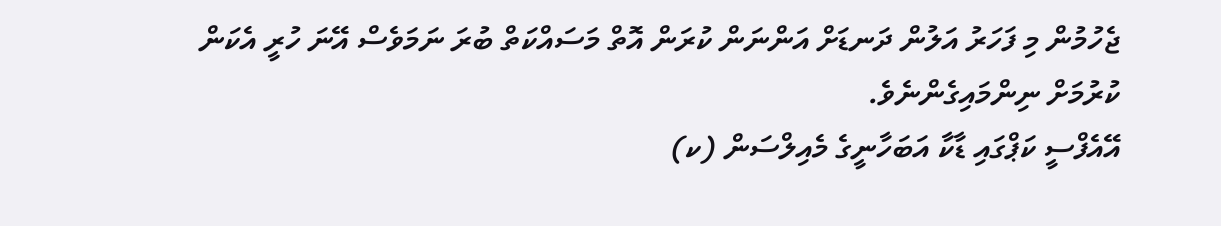ޖެހުމުން މި ފަހަރު އަލުން ދަނޑަށް އަންނަން ކުރަން އޮތް މަސައްކަތް ބުރަ ނަމަވެސް އޭނަ ހުރީ އެކަން ކުރުމަށް ނިންމައިގެންނެވެ.
އޭއެފްސީ ކަޕްގައި ޑާކާ އަބަހާނީގެ މެއިލްސަން (ކ)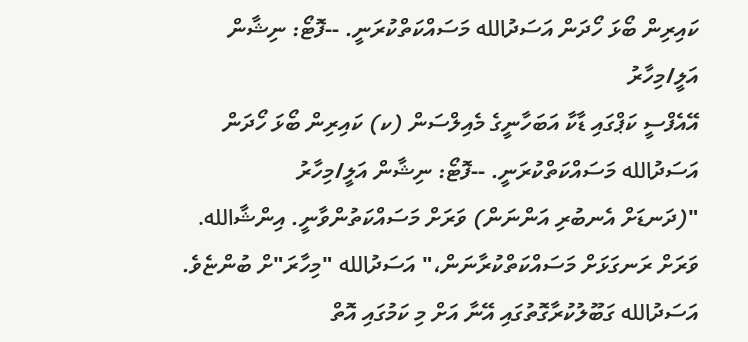ކައިރިން ބޯޅަ ހޯދަން އަސަދުالله މަސައްކަތްކުރަނީ. --ފޮޓޯ: ނިޝާން އަލީ/މިހާރު
އޭއެފްސީ ކަޕްގައި ޑާކާ އަބަހާނީގެ މެއިލްސަން (ކ) ކައިރިން ބޯޅަ ހޯދަން އަސަދުالله މަސައްކަތްކުރަނީ. --ފޮޓޯ: ނިޝާން އަލީ/މިހާރު
"(ދަނޑަށް އެނބުރި އަންނަން) ވަރަށް މަސައްކަތުންވާނީ. އިންޝާالله. ވަރަށް ރަނގަޅަށް މަސައްކަތްކުރާނަން،" އަސަދުالله "މިހާރަ"ށް ބުންޏެވެ.
އަސަދުالله ގަބޫލުކުރާގޮތުގައި އޭނާ އަށް މި ކަމުގައި އޮތް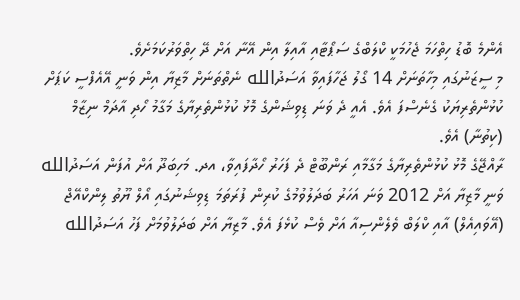އެންމެ ބޮޑު ހިތްހަމަ ޖެހުމަކީ ކްލަބްގެ ސަޕޯޓާއި އާއިލާ އިން އޭނާ އަށް ދޭ ހިތްވަރުކަމަށެވެ.
މި ސީޒަނުގައި މިހާތަނަށް 14 ގޯލު ޖަހާފައިވާ އަސަދުالله ނެތްތަނަށް މާޒިޔާ އިން ވަނީ އޭއެފްސީ ކަޕަށް ކުޅުންތެރިޔަކު ގެނެސްފަ އެވެ. އެއީ ދެ ވަނަ ޑިވިޝަންގެ މޮޅު ކުޅުންތެރިޔާގެ މަގާމު ހޯދި އާދަމް ނިޒާމް (ކިތުނާ) އެވެ.
ރާއްޖޭގެ މޮޅު ކުޅުންތެރިޔާގެ މަގާމާއި ރަންބޫޓް ދެ ފަހަރު ހޯދާފައިވާ، އދ. މަހިބަދޫ އަށް އުފަން އަސަދުالله ވަނީ މާޒިޔާ އަށް 2012 ވަނަ އަހަރު ބަދަލުވުމުގެ ކުރިން ފުރަތަމަ ޑިވިޝަނުގައި އޯލް ޔޫތު ލިންކްއޭޖް (އޭވައިއެލް) އާއި ކްލަބް ވެލެންސިއާ އަށް ވެސް ކުޅެފަ އެވެ. މާޒިޔާ އަށް ބަދަލުވުމަށް ފަހު އަސަދުالله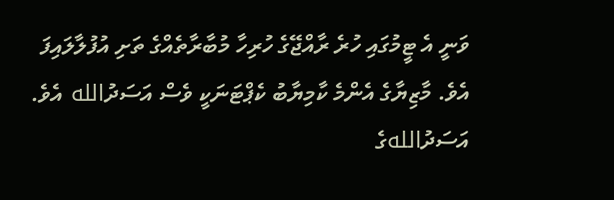ވަނީ އެ ޓީމުގައި ހުރެ ރާއްޖޭގެ ހުރިހާ މުބާރާތެއްގެ ތަށި އުފުލާލައިފަ އެވެ. މާޒިޔާގެ އެންމެ ކާމިޔާބު ކެޕްޓަނަކީ ވެސް އަސަދުالله އެވެ.
އަސަދުاللهގެ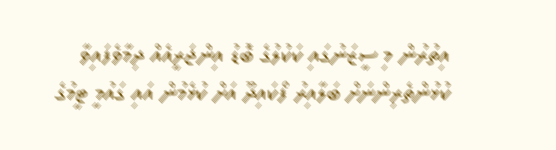އިތުރުން މި ސީޒަނުގައި ކަކުލުގެ ބޮޑު އިންޖަރީއެއް ދިމާވެފައިވާ ކުޅުންތެރިންނަށް ބަލާއިރު ފޯކައިދޫ އަށް ކުޅެމުން އައި ގައުމީ ޓީމުގެ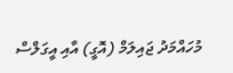މުހައްމަދު ޖައިލަމް (އޮގީ) އާއި އީގަލްސް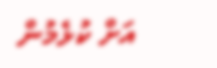އަށް ކުޅެމުން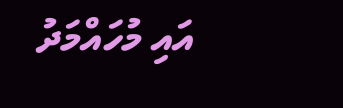އައި މުހައްމަދު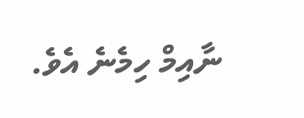ނާއިމް ހިމެނެ އެވެ.